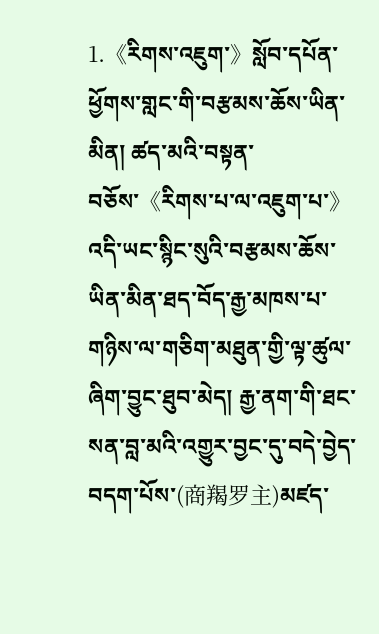1.《རིགས་འཇུག་》སློབ་དཔོན་ཕྱོགས་གླང་གི་བརྩམས་ཆོས་ཡིན་མིན། ཚད་མའི་བསྟན་བཅོས་《རིགས་པ་ལ་འཇུག་པ་》འདི་ཡང་སྙིང་སུའི་བརྩམས་ཆོས་ཡིན་མིན་ཐད་བོད་རྒྱ་མཁས་པ་གཉིས་ལ་གཅིག་མཐུན་གྱི་ལྟ་ཚུལ་ཞིག་བྱུང་ཐུབ་མེད། རྒྱ་ནག་གི་ཐང་སན་བླ་མའི་འགྱུར་བྱང་དུ་བདེ་བྱེད་བདག་པོས་(商羯罗主)མཛད་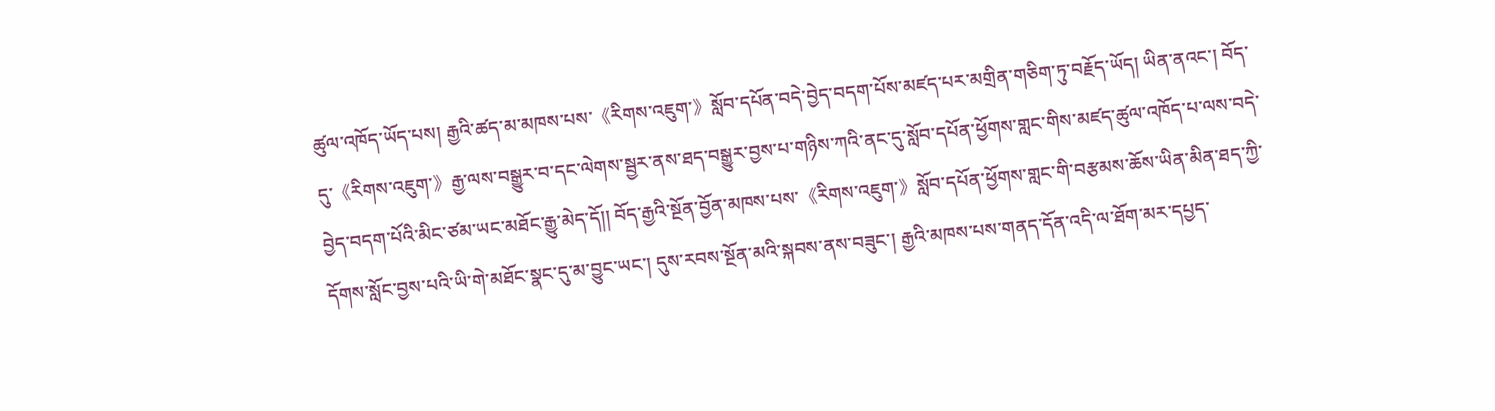ཚུལ་འཁོད་ཡོད་པས། རྒྱའི་ཚད་མ་མཁས་པས་《རིགས་འཇུག་》སློབ་དཔོན་བདེ་བྱེད་བདག་པོས་མཛད་པར་མགྲིན་གཅིག་ཏུ་བརྗོད་ཡོད། ཡིན་ནའང་། བོད་དུ་《རིགས་འཇུག་》རྒྱ་ལས་བསྒྱུར་བ་དང་ལེགས་སྦྱར་ནས་ཐད་བསྒྱུར་བྱས་པ་གཉིས་ཀའི་ནང་དུ་སློབ་དཔོན་ཕྱོགས་གླང་གིས་མཛད་ཚུལ་འཁོད་པ་ལས་བདེ་བྱེད་བདག་པོའི་མིང་ཙམ་ཡང་མཐོང་རྒྱུ་མེད་དོ།། བོད་རྒྱའི་སྔོན་བྱོན་མཁས་པས་《རིགས་འཇུག་》སློབ་དཔོན་ཕྱོགས་གླང་གི་བརྩམས་ཆོས་ཡིན་མིན་ཐད་ཀྱི་དོགས་སློང་བྱས་པའི་ཡི་གེ་མཐོང་སྣང་དུ་མ་བྱུང་ཡང་། དུས་རབས་སྔོན་མའི་སྐབས་ནས་བཟུང་། རྒྱའི་མཁས་པས་གནད་དོན་འདི་ལ་ཐོག་མར་དཔྱད་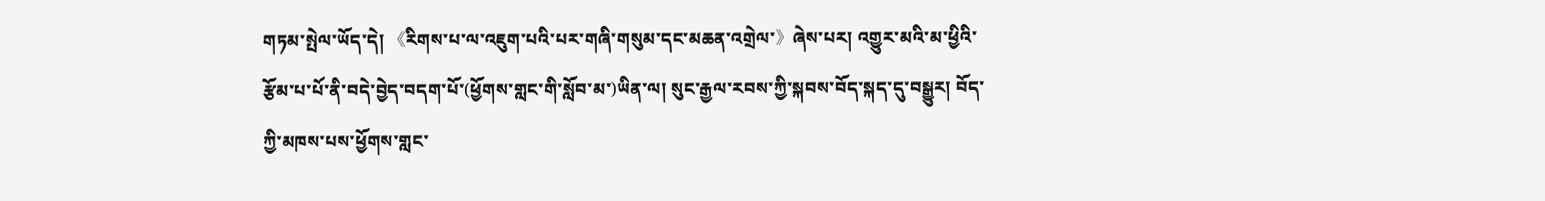གཏམ་སྤེལ་ཡོད་དེ། 《རིགས་པ་ལ་འཇུག་པའི་པར་གཞི་གསུམ་དང་མཆན་འགྲེལ་》ཞེས་པར། འགྱུར་མའི་མ་ཕྱིའི་རྩོམ་པ་པོ་ནི་བདེ་བྱེད་བདག་པོ་(ཕྱོགས་གླང་གི་སློབ་མ་)ཡིན་ལ། སུང་རྒྱལ་རབས་ཀྱི་སྐབས་བོད་སྐད་དུ་བསྒྱུར། བོད་ཀྱི་མཁས་པས་ཕྱོགས་གླང་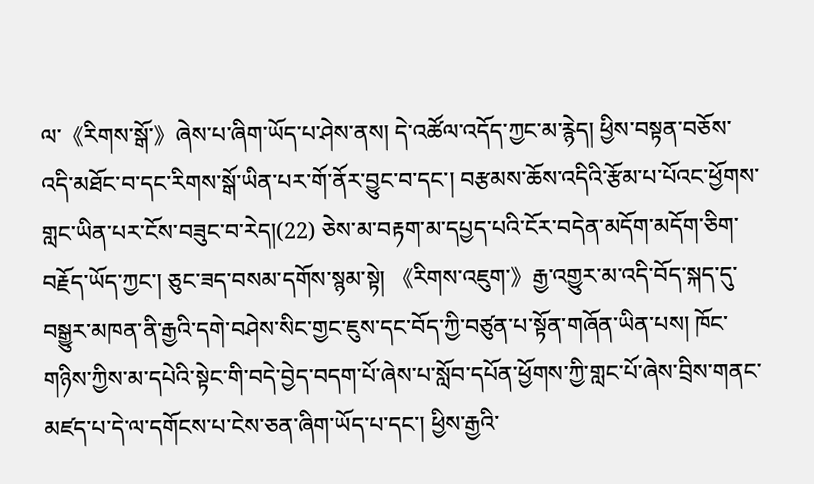ལ་《རིགས་སྒོ་》ཞེས་པ་ཞིག་ཡོད་པ་ཤེས་ནས། དེ་འཚོལ་འདོད་ཀྱང་མ་རྙེད། ཕྱིས་བསྟན་བཅོས་འདི་མཐོང་བ་དང་རིགས་སྒོ་ཡིན་པར་གོ་ནོར་བྱུང་བ་དང་། བརྩམས་ཆོས་འདིའི་རྩོམ་པ་པོའང་ཕྱོགས་གླང་ཡིན་པར་ངོས་བཟུང་བ་རེད།(22) ཅེས་མ་བརྟག་མ་དཔྱད་པའི་ངོར་བདེན་མདོག་མདོག་ཅིག་བརྗོད་ཡོད་ཀྱང་། ཅུང་ཟད་བསམ་དགོས་སྙམ་སྟེ། 《རིགས་འཇུག་》རྒྱ་འགྱུར་མ་འདི་བོད་སྐད་དུ་བསྒྱུར་མཁན་ནི་རྒྱའི་དགེ་བཤེས་སིང་གྱང་ཇུས་དང་བོད་ཀྱི་བཙུན་པ་སྟོན་གཞོན་ཡིན་པས། ཁོང་གཉིས་ཀྱིས་མ་དཔེའི་སྟེང་གི་བདེ་བྱེད་བདག་པོ་ཞེས་པ་སློབ་དཔོན་ཕྱོགས་ཀྱི་གླང་པོ་ཞེས་བྲིས་གནང་མཛད་པ་དེ་ལ་དགོངས་པ་ངེས་ཅན་ཞིག་ཡོད་པ་དང་། ཕྱིས་རྒྱའི་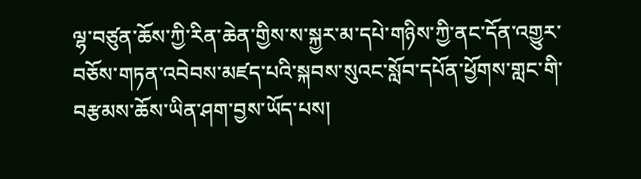ལྷ་བཙུན་ཆོས་ཀྱི་རིན་ཆེན་གྱིས་ས་སྐྱར་མ་དཔེ་གཉིས་ཀྱི་ནང་དོན་འགྱུར་བཅོས་གཏན་འབེབས་མཛད་པའི་སྐབས་སུའང་སློབ་དཔོན་ཕྱོགས་གླང་གི་བརྩམས་ཆོས་ཡིན་ཤག་བྱས་ཡོད་པས།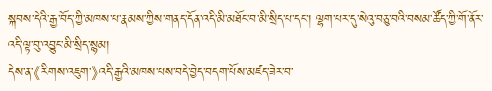སྐབས་དེའི་རྒྱ་བོད་ཀྱི་མཁས་པ་རྣམས་ཀྱིས་གནད་དོན་འདི་མི་མཐོང་བ་མི་སྲིད་པ་དང་། ལྷག་པར་དུ་སེའུ་བཅུ་བའི་བསམ་ཚོད་ཀྱི་གོ་ནོར་འདི་ལྟ་བུ་འབྱུང་མི་སྲིད་སྙམ།
དེས་ན་《རིགས་འཇུག་》འདི་རྒྱའི་མཁས་པས་བདེ་བྱེད་བདག་པོས་མཛད་ཟེར་བ་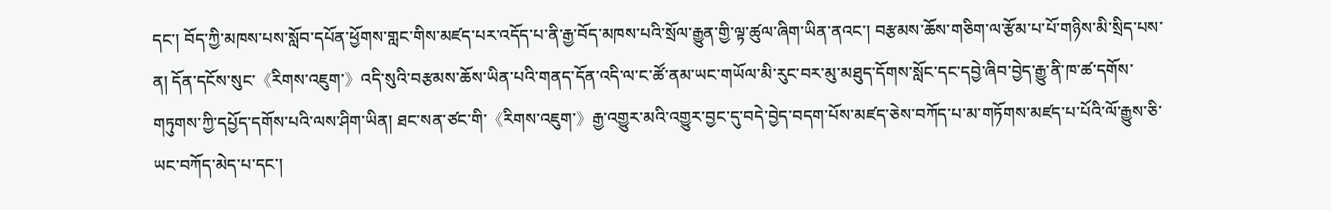དང་། བོད་ཀྱི་མཁས་པས་སློབ་དཔོན་ཕྱོགས་གླང་གིས་མཛད་པར་འདོད་པ་ནི་རྒྱ་བོད་མཁས་པའི་སྲོལ་རྒྱུན་གྱི་ལྟ་ཚུལ་ཞིག་ཡིན་ནའང་། བརྩམས་ཆོས་གཅིག་ལ་རྩོམ་པ་པོ་གཉིས་མི་སྲིད་པས་ན། དོན་དངོས་སུང་《རིགས་འཇུག་》འདི་སུའི་བརྩམས་ཆོས་ཡིན་པའི་གནད་དོན་འདི་ལ་ང་ཚོ་ནམ་ཡང་གཡོལ་མི་རུང་བར་མུ་མཐུད་དོགས་སློང་དང་དབྱེ་ཞིབ་བྱེད་རྒྱུ་ནི་ཁ་ཚ་དགོས་གཏུགས་ཀྱི་དཔྱོད་དགོས་པའི་ལས་ཤིག་ཡིན། ཐང་སན་ཙང་གི་《རིགས་འཇུག་》རྒྱ་འགྱུར་མའི་འགྱུར་བྱང་དུ་བདེ་བྱེད་བདག་པོས་མཛད་ཅེས་བཀོད་པ་མ་གཏོགས་མཛད་པ་པོའི་ལོ་རྒྱུས་ཅི་ཡང་བཀོད་མེད་པ་དང་།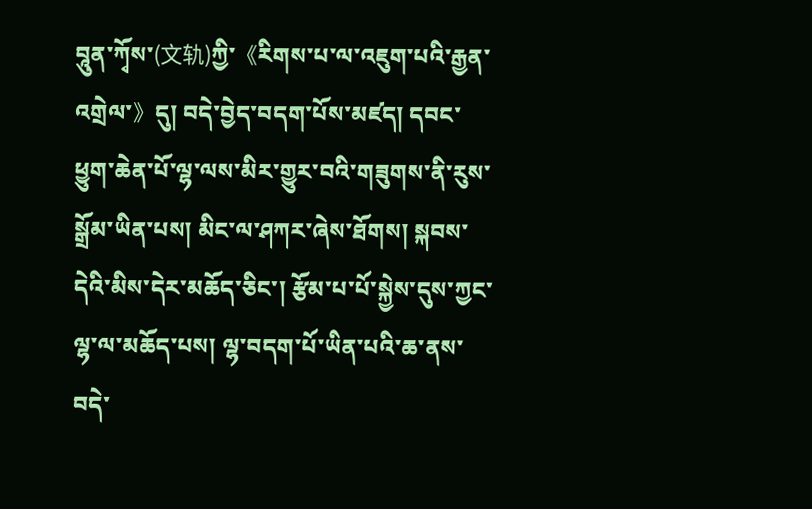བཱུན་ཀྭོས་(文轨)ཀྱི་《རིགས་པ་ལ་འཇུག་པའི་རྒྱན་འགྲེལ་》དུ། བདེ་བྱེད་བདག་པོས་མཛད། དབང་ཕྱུག་ཆེན་པོ་ལྷ་ལས་མིར་གྱུར་བའི་གཟུགས་ནི་རུས་སྒྲོམ་ཡིན་པས། མིང་ལ་ཤཀར་ཞེས་ཐོགས། སྐབས་དེའི་མིས་དེར་མཆོད་ཅིང་། རྩོམ་པ་པོ་སྐྱེས་དུས་ཀྱང་ལྷ་ལ་མཆོད་པས། ལྷ་བདག་པོ་ཡིན་པའི་ཆ་ནས་བདེ་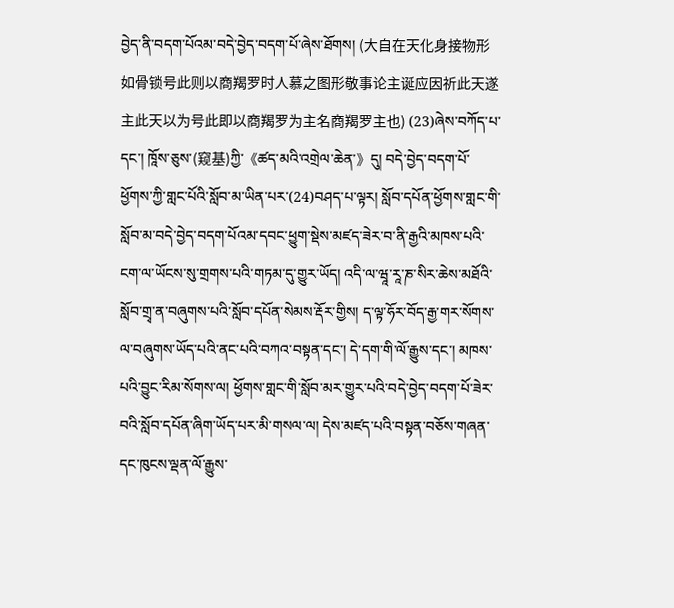བྱེད་ནི་བདག་པོའམ་བདེ་བྱེད་བདག་པོ་ཞེས་ཐོགས། (大自在天化身接物形如骨锁号此则以商羯罗时人慕之图形敬事论主诞应因祈此天遂主此天以为号此即以商羯罗为主名商羯罗主也) (23)ཞེས་བཀོད་པ་དང་། ཁཱོས་ཅུས་(窥基)ཀྱི་《ཚད་མའི་འགྲེལ་ཆེན་》དུ། བདེ་བྱེད་བདག་པོ་ཕྱོགས་ཀྱི་གླང་པོའི་སློབ་མ་ཡིན་པར་(24)བཤད་པ་ལྟར། སློབ་དཔོན་ཕྱོགས་གླང་གི་སློབ་མ་བདེ་བྱེད་བདག་པོའམ་དབང་ཕྱུག་སྡེས་མཛད་ཟེར་བ་ནི་རྒྱའི་མཁས་པའི་ངག་ལ་ཡོངས་སུ་གྲགས་པའི་གཏམ་དུ་གྱུར་ཡོད། འདི་ལ་ཝཱ་རཱ་ཎ་སིར་ཆེས་མཐོའི་སློབ་གྲྭ་ན་བཞུགས་པའི་སློབ་དཔོན་སེམས་རྡོར་གྱིས། ད་ལྟ་ཧོར་བོད་རྒྱ་གར་སོགས་ལ་བཞུགས་ཡོད་པའི་ནང་པའི་བཀའ་བསྟན་དང་། དེ་དག་གི་ལོ་རྒྱུས་དང་། མཁས་པའི་བྱུང་རིམ་སོགས་ལ། ཕྱོགས་གླང་གི་སློབ་མར་གྱུར་པའི་བདེ་བྱེད་བདག་པོ་ཟེར་བའི་སློབ་དཔོན་ཞིག་ཡོད་པར་མི་གསལ་ལ། དེས་མཛད་པའི་བསྟན་བཅོས་གཞན་དང་ཁུངས་ལྡན་ལོ་རྒྱུས་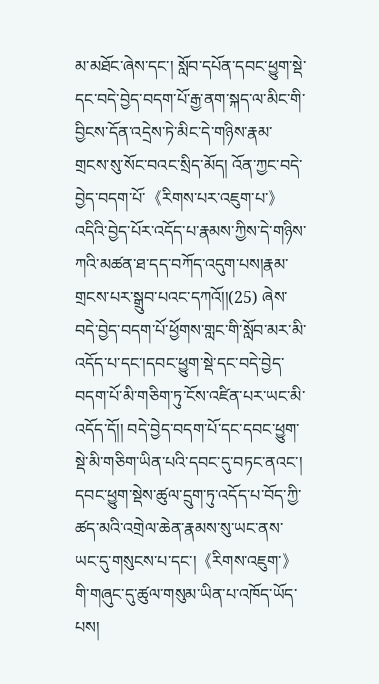མ་མཐོང་ཞེས་དང་། སློབ་དཔོན་དབང་ཕྱུག་སྡེ་དང་བདེ་བྱེད་བདག་པོ་རྒྱ་ནག་སྐད་ལ་མིང་གི་བྱིངས་དོན་འདྲེས་ཏེ་མིང་དེ་གཉིས་རྣམ་གྲངས་སུ་སོང་བའང་སྲིད་མོད། འོན་ཀྱང་བདེ་བྱེད་བདག་པོ་《རིགས་པར་འཇུག་པ་》འདིའི་བྱེད་པོར་འདོད་པ་རྣམས་ཀྱིས་དེ་གཉིས་ཀའི་མཚན་ཐ་དད་བཀོད་འདུག་པས།རྣམ་གྲངས་པར་སྒྲུབ་པའང་དཀའོ།།(25) ཞེས་བདེ་བྱེད་བདག་པོ་ཕྱོགས་གླང་གི་སློབ་མར་མི་འདོད་པ་དང་།དབང་ཕྱུག་སྡེ་དང་བདེ་བྱེད་བདག་པོ་མི་གཅིག་ཏུ་ངོས་འཛིན་པར་ཡང་མི་འདོད་དོ།། བདེ་བྱེད་བདག་པོ་དང་དབང་ཕྱུག་སྡེ་མི་གཅིག་ཡིན་པའི་དབང་དུ་བཏང་ནའང་། དབང་ཕྱུག་སྡེས་ཚུལ་དྲུག་ཏུ་འདོད་པ་བོད་ཀྱི་ཚད་མའི་འགྲེལ་ཆེན་རྣམས་སུ་ཡང་ནས་ཡང་དུ་གསུངས་པ་དང་།《རིགས་འཇུག་》གི་གཞུང་དུ་ཚུལ་གསུམ་ཡིན་པ་འཁོད་ཡོད་པས།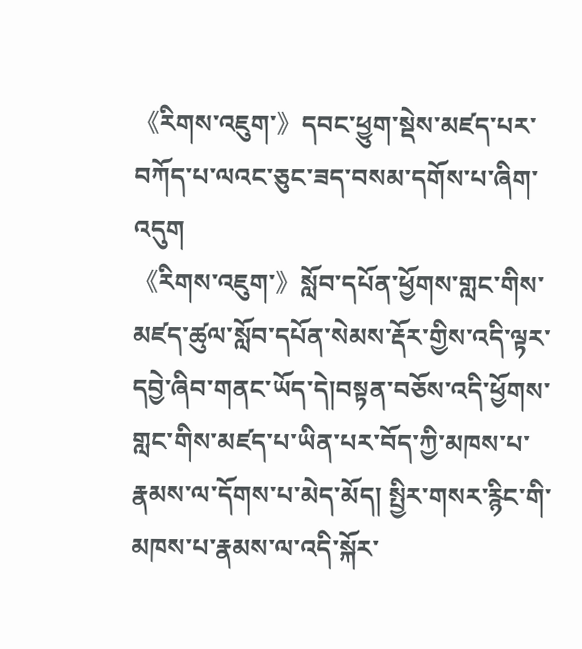《རིགས་འཇུག་》དབང་ཕྱུག་སྡེས་མཛད་པར་བཀོད་པ་ལའང་ཅུང་ཟད་བསམ་དགོས་པ་ཞིག་འདུག
《རིགས་འཇུག་》སློབ་དཔོན་ཕྱོགས་གླང་གིས་མཛད་ཚུལ་སློབ་དཔོན་སེམས་རྡོར་གྱིས་འདི་ལྟར་དབྱེ་ཞིབ་གནང་ཡོད་དེ།བསྟན་བཅོས་འདི་ཕྱོགས་གླང་གིས་མཛད་པ་ཡིན་པར་བོད་ཀྱི་མཁས་པ་རྣམས་ལ་དོགས་པ་མེད་མོད། སྤྱིར་གསར་རྙིང་གི་མཁས་པ་རྣམས་ལ་འདི་སྐོར་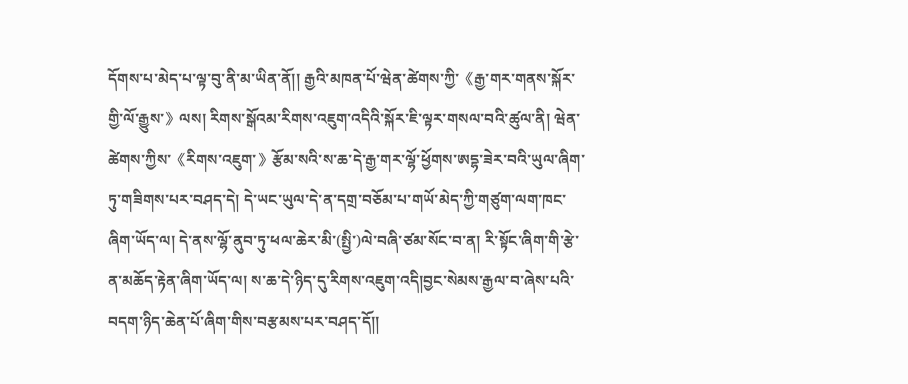དོགས་པ་མེད་པ་ལྟ་བུ་ནི་མ་ཡིན་ནོ།། རྒྱའི་མཁན་པོ་ཝེན་ཚེགས་ཀྱི་《རྒྱ་གར་གནས་སྐོར་གྱི་ལོ་རྒྱུས་》ལས། རིགས་སྒོའམ་རིགས་འཇུག་འདིའི་སྐོར་ཇི་ལྟར་གསལ་བའི་ཚུལ་ནི། ཝེན་ཚེགས་ཀྱིས་《རིགས་འཇུག་》རྩོམ་སའི་ས་ཆ་དེ་རྒྱ་གར་ལྷོ་ཕྱོགས་ཨདྷ་ཟེར་བའི་ཡུལ་ཞིག་ཏུ་གཟིགས་པར་བཤད་དེ། དེ་ཡང་ཡུལ་དེ་ན་དགྲ་བཅོམ་པ་གཡོ་མེད་ཀྱི་གཙུག་ལག་ཁང་ཞིག་ཡོད་ལ། དེ་ནས་ལྷོ་ནུབ་ཏུ་ཕལ་ཆེར་མི་(སྤྱི་)ལེ་བཞི་ཙམ་སོང་བ་ན། རི་སྟོང་ཞིག་གི་རྩེ་ན་མཆོད་རྟེན་ཞིག་ཡོད་ལ། ས་ཆ་དེ་ཉིད་དུ་རིགས་འཇུག་འདི།བྱང་སེམས་རྒྱལ་བ་ཞེས་པའི་བདག་ཉིད་ཆེན་པོ་ཞིག་གིས་བརྩམས་པར་བཤད་དོ།།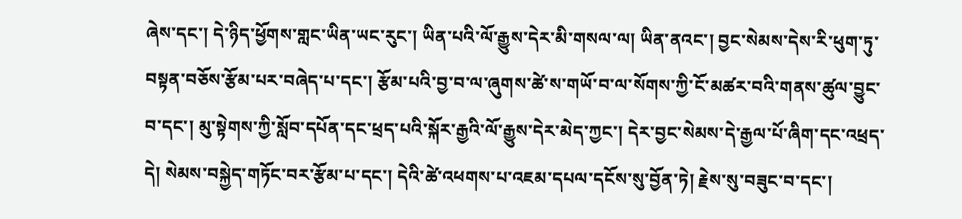ཞེས་དང་། དེ་ཉིད་ཕྱོགས་གླང་ཡིན་ཡང་རུང་། ཡིན་པའི་ལོ་རྒྱུས་དེར་མི་གསལ་ལ། ཡིན་ནའང་། བྱང་སེམས་དེས་རི་ཕུག་ཏུ་བསྟན་བཅོས་རྩོམ་པར་བཞེད་པ་དང་། རྩོམ་པའི་བྱ་བ་ལ་ཞུགས་ཚེ་ས་གཡོ་བ་ལ་སོགས་ཀྱི་ངོ་མཚར་བའི་གནས་ཚུལ་བྱུང་བ་དང་། མུ་སྟེགས་ཀྱི་སློབ་དཔོན་དང་ཕྲད་པའི་སྐོར་རྒྱའི་ལོ་རྒྱུས་དེར་མེད་ཀྱང་། དེར་བྱང་སེམས་དེ་རྒྱལ་པོ་ཞིག་དང་འཕྲད་དེ། སེམས་བསྐྱེད་གཏོང་བར་རྩོམ་པ་དང་། དེའི་ཚེ་འཕགས་པ་འཇམ་དཔལ་དངོས་སུ་བྱོན་ཏེ། རྗེས་སུ་བཟུང་བ་དང་།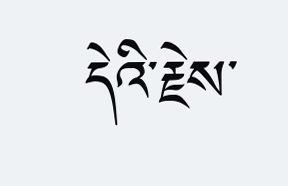དེའི་རྗེས་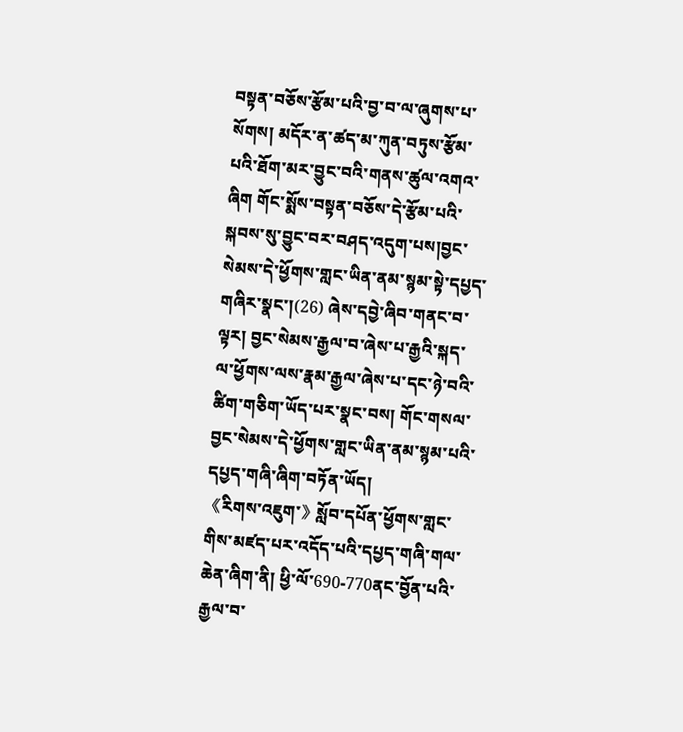བསྟན་བཅོས་རྩོམ་པའི་བྱ་བ་ལ་ཞུགས་པ་སོགས། མདོར་ན་ཚད་མ་ཀུན་བཏུས་རྩོམ་པའི་ཐོག་མར་བྱུང་བའི་གནས་ཚུལ་འགའ་ཞིག གོང་སྨོས་བསྟན་བཅོས་དེ་རྩོམ་པའི་སྐབས་སུ་བྱུང་བར་བཤད་འདུག་པས།བྱང་སེམས་དེ་ཕྱོགས་གླང་ཡིན་ནམ་སྙམ་སྟེ་དཔྱད་གཞིར་སྣང་།(26) ཞེས་དབྱེ་ཞིབ་གནང་བ་ལྟར། བྱང་སེམས་རྒྱལ་བ་ཞེས་པ་རྒྱའི་སྐད་ལ་ཕྱོགས་ལས་རྣམ་རྒྱལ་ཞེས་པ་དང་ཉེ་བའི་ཚིག་གཅིག་ཡོད་པར་སྣང་བས། གོང་གསལ་བྱང་སེམས་དེ་ཕྱོགས་གླང་ཡིན་ནམ་སྙམ་པའི་དཔྱད་གཞི་ཞིག་བཏོན་ཡོད།
《རིགས་འཇུག་》སློབ་དཔོན་ཕྱོགས་གླང་གིས་མཛད་པར་འདོད་པའི་དཔྱད་གཞི་གལ་ཆེན་ཞིག་ནི། ཕྱི་ལོ་690-770ནང་བྱོན་པའི་རྒྱལ་བ་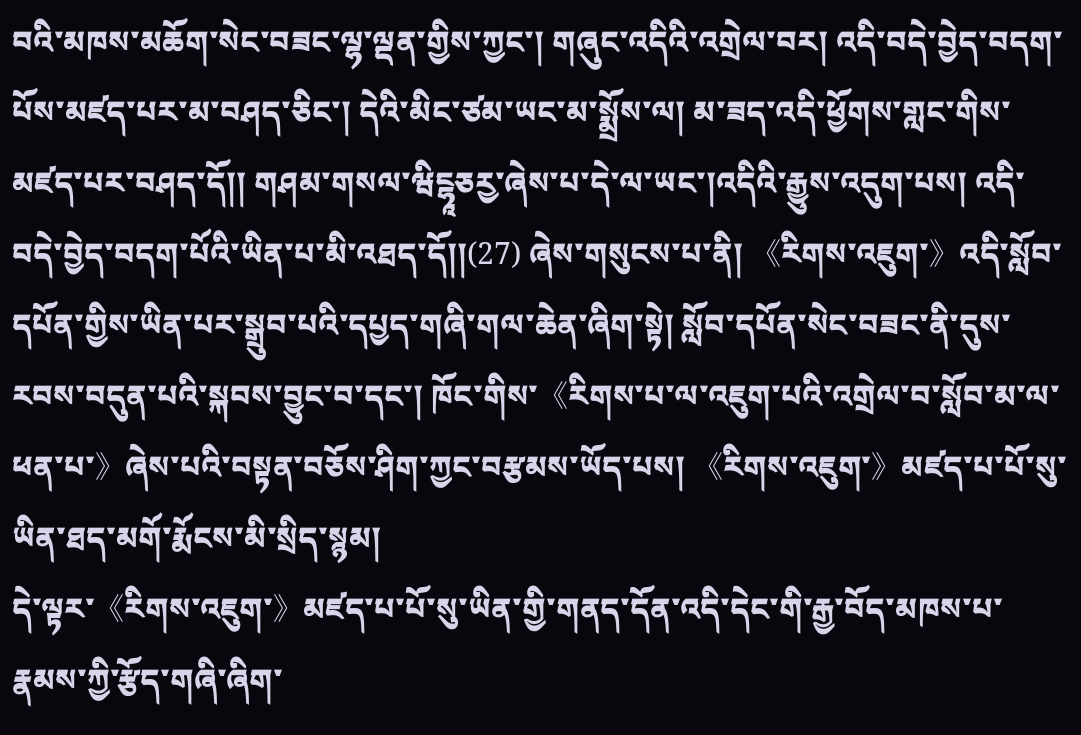བའི་མཁས་མཆོག་སེང་བཟང་ལྷ་ལྡན་གྱིས་ཀྱང་། གཞུང་འདིའི་འགྲེལ་བར། འདི་བདེ་བྱེད་བདག་པོས་མཛད་པར་མ་བཤད་ཅིང་། དེའི་མིང་ཙམ་ཡང་མ་སྨྲོས་ལ། མ་ཟད་འདི་ཕྱོགས་གླང་གིས་མཛད་པར་བཤད་དོ།། གཤམ་གསལ་ཝིངྷཱཅརྱ་ཞེས་པ་དེ་ལ་ཡང་།འདིའི་རྒྱུས་འདུག་པས། འདི་བདེ་བྱེད་བདག་པོའི་ཡིན་པ་མི་འཐད་དོ།།(27) ཞེས་གསུངས་པ་ནི། 《རིགས་འཇུག་》འདི་སློབ་དཔོན་གྱིས་ཡིན་པར་སྒྲུབ་པའི་དཔྱད་གཞི་གལ་ཆེན་ཞིག་སྟེ། སློབ་དཔོན་སེང་བཟང་ནི་དུས་རབས་བདུན་པའི་སྐབས་བྱུང་བ་དང་། ཁོང་གིས་《རིགས་པ་ལ་འཇུག་པའི་འགྲེལ་བ་སློབ་མ་ལ་ཕན་པ་》ཞེས་པའི་བསྟན་བཅོས་ཤིག་ཀྱང་བརྩམས་ཡོད་པས། 《རིགས་འཇུག་》མཛད་པ་པོ་སུ་ཡིན་ཐད་མགོ་རྨོངས་མི་སྲིད་སྙམ།
དེ་ལྟར་《རིགས་འཇུག་》མཛད་པ་པོ་སུ་ཡིན་གྱི་གནད་དོན་འདི་དེང་གི་རྒྱ་བོད་མཁས་པ་རྣམས་ཀྱི་རྩོད་གཞི་ཞིག་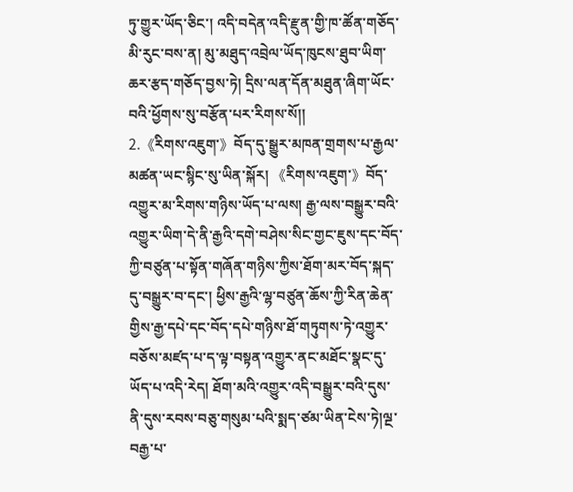ཏུ་གྱུར་ཡོད་ཅིང་། འདི་བདེན་འདི་རྫུན་གྱི་ཁ་ཚོན་གཅོད་མི་རུང་བས་ན། མུ་མཐུད་འབྲེལ་ཡོད་ཁུངས་ཐུབ་ཡིག་ཆར་རྩད་གཅོད་བྱས་ཏེ། དྲིས་ལན་དོན་མཐུན་ཞིག་ཡོང་བའི་ཕྱོགས་སུ་བརྩོན་པར་རིགས་སོ།།
2.《རིགས་འཇུག་》བོད་དུ་སྒྱུར་མཁན་གྲགས་པ་རྒྱལ་མཚན་ཡང་སྙིང་སུ་ཡིན་སྐོར། 《རིགས་འཇུག་》བོད་འགྱུར་མ་རིགས་གཉིས་ཡོད་པ་ལས། རྒྱ་ལས་བསྒྱུར་བའི་འགྱུར་ཡིག་དེ་ནི་རྒྱའི་དགེ་བཤེས་སིང་གྱང་ཇུས་དང་བོད་ཀྱི་བཙུན་པ་སྟོན་གཞོན་གཉིས་ཀྱིས་ཐོག་མར་བོད་སྐད་དུ་བསྒྱུར་བ་དང་། ཕྱིས་རྒྱའི་ལྷ་བཙུན་ཆོས་ཀྱི་རིན་ཆེན་གྱིས་རྒྱ་དཔེ་དང་བོད་དཔེ་གཉིས་ཐོ་གཏུགས་ཏེ་འགྱུར་བཅོས་མཛད་པ་ད་ལྟ་བསྟན་འགྱུར་ནང་མཐོང་སྣང་དུ་ཡོད་པ་འདི་རེད། ཐོག་མའི་འགྱུར་འདི་བསྒྱུར་བའི་དུས་ནི་དུས་རབས་བཅུ་གསུམ་པའི་སྨད་ཙམ་ཡིན་ངེས་ཏེ།ལྔ་བརྒྱ་པ་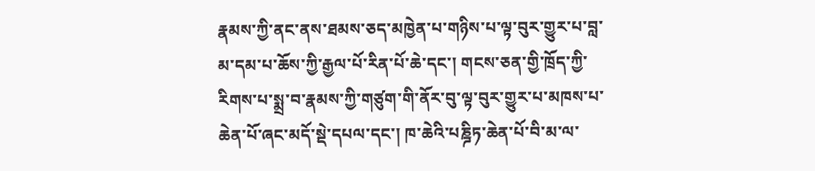རྣམས་ཀྱི་ནང་ནས་ཐམས་ཅད་མཁྱེན་པ་གཉིས་པ་ལྟ་བུར་གྱུར་པ་བླ་མ་དམ་པ་ཆོས་ཀྱི་རྒྱལ་པོ་རིན་པོ་ཆེ་དང་། གངས་ཅན་གྱི་ཁྲོད་ཀྱི་རིགས་པ་སྨྲ་བ་རྣམས་ཀྱི་གཙུག་གི་ནོར་བུ་ལྟ་བུར་གྱུར་པ་མཁས་པ་ཆེན་པོ་ཞང་མདོ་སྡེ་དཔལ་དང་། ཁ་ཆེའི་པཎྜིཏ་ཆེན་པོ་བི་མ་ལ་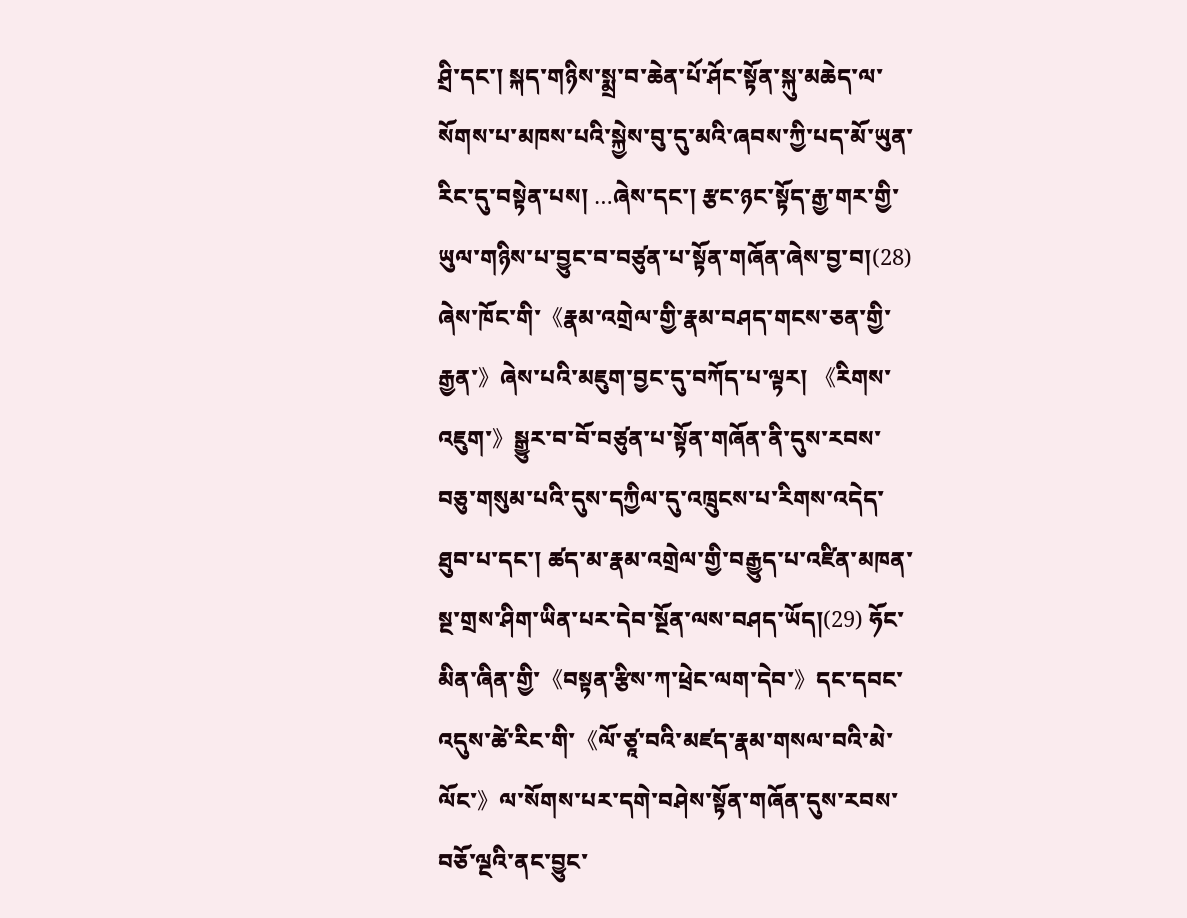ཤྲི་དང་། སྐད་གཉིས་སྨྲ་བ་ཆེན་པོ་ཤོང་སྟོན་སྐུ་མཆེད་ལ་སོགས་པ་མཁས་པའི་སྐྱེས་བུ་དུ་མའི་ཞབས་ཀྱི་པད་མོ་ཡུན་རིང་དུ་བསྟེན་པས། …ཞེས་དང་། རྩང་ཉང་སྟོད་རྒྱ་གར་གྱི་ཡུལ་གཉིས་པ་བྱུང་བ་བཙུན་པ་སྟོན་གཞོན་ཞེས་བྱ་བ།(28) ཞེས་ཁོང་གི་《རྣམ་འགྲེལ་གྱི་རྣམ་བཤད་གངས་ཅན་གྱི་རྒྱན་》ཞེས་པའི་མཇུག་བྱང་དུ་བཀོད་པ་ལྟར། 《རིགས་འཇུག་》སྒྱུར་བ་བོ་བཙུན་པ་སྟོན་གཞོན་ནི་དུས་རབས་བཅུ་གསུམ་པའི་དུས་དཀྱིལ་དུ་འཁྲུངས་པ་རིགས་འདེད་ཐུབ་པ་དང་། ཚད་མ་རྣམ་འགྲེལ་གྱི་བརྒྱུད་པ་འཛིན་མཁན་སྔ་གྲས་ཤིག་ཡིན་པར་དེབ་སྔོན་ལས་བཤད་ཡོད།(29) ཧོང་མིན་ཞིན་གྱི་《བསྟན་རྩིས་ཀ་ཕྲེང་ལག་དེབ་》དང་དབང་འདུས་ཚེ་རིང་གི་《ལོ་ཙཱ་བའི་མཛད་རྣམ་གསལ་བའི་མེ་ལོང་》ལ་སོགས་པར་དགེ་བཤེས་སྟོན་གཞོན་དུས་རབས་བཅོ་ལྔའི་ནང་བྱུང་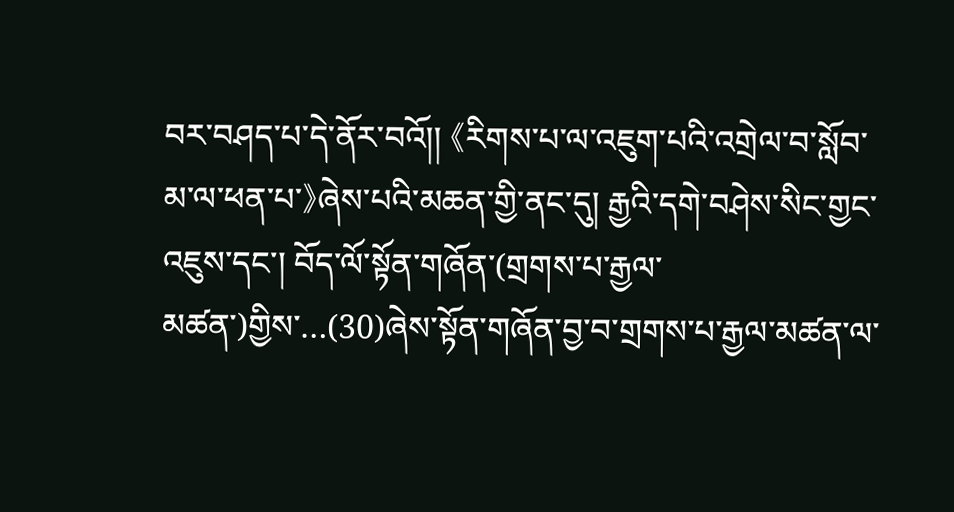བར་བཤད་པ་དེ་ནོར་བའོ།། 《རིགས་པ་ལ་འཇུག་པའི་འགྲེལ་བ་སློབ་མ་ལ་ཕན་པ་》ཞེས་པའི་མཆན་གྱི་ནང་དུ། རྒྱའི་དགེ་བཤེས་སིང་གྱང་འཇུས་དང་། བོད་ལོ་སྟོན་གཞོན་(གྲགས་པ་རྒྱལ་མཚན་)གྱིས་…(30)ཞེས་སྟོན་གཞོན་བྱ་བ་གྲགས་པ་རྒྱལ་མཚན་ལ་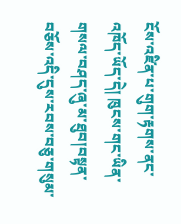ངོས་འཛིན་པ་གུག་རྟགས་ནང་འཁོད་ཡོད་དེ། ཁུངས་གང་ཡིན་གསལ་བཤད་ཞུ་མ་ཐུབ།བསྟན་བཅོས་འདི་དུས་རབས་བཅུ་གསུམ་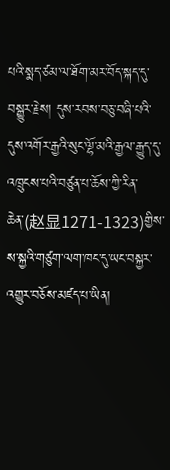པའི་སྨད་ཙམ་ལ་ཐོག་མར་བོད་སྐད་དུ་བསྒྱུར་རྗེས། དུས་རབས་བཅུ་བཞི་པའི་དུས་འགོར་རྒྱའི་སུང་ལྷོ་མའི་རྒྱལ་རྒྱུད་དུ་འཁྲུངས་པའི་བཙུན་པ་ཆོས་ཀྱི་རིན་ཆེན་(赵显1271-1323)གྱིས་ས་སྐྱའི་གཙུག་ལག་ཁང་དུ་ཡང་བསྐྱར་འགྱུར་བཅོས་མཛད་པ་ཡིན།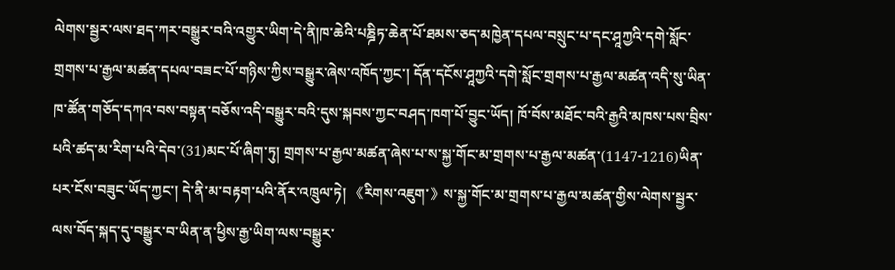ལེགས་སྦྱར་ལས་ཐད་ཀར་བསྒྱུར་བའི་འགྱུར་ཡིག་དེ་ནི།ཁ་ཆེའི་པཎྜིཏ་ཆེན་པོ་ཐམས་ཅད་མཁྱེན་དཔལ་བསྲུང་པ་དང་ཤཱཀྱའི་དགེ་སློང་གྲགས་པ་རྒྱལ་མཚན་དཔལ་བཟང་པོ་གཉིས་ཀྱིས་བསྒྱུར་ཞེས་འཁོད་ཀྱང་། དོན་དངོས་ཤཱཀྱའི་དགེ་སློང་གྲགས་པ་རྒྱལ་མཚན་འདི་སུ་ཡིན་ཁ་ཚོན་གཅོད་དཀའ་བས་བསྟན་བཅོས་འདི་བསྒྱུར་བའི་དུས་སྐབས་ཀྱང་བཤད་ཁག་པོ་བྱུང་ཡོད། ཁོ་བོས་མཐོང་བའི་རྒྱའི་མཁས་པས་བྲིས་པའི་ཚད་མ་རིག་པའི་དེབ་(31)མང་པོ་ཞིག་ཏུ། གྲགས་པ་རྒྱལ་མཚན་ཞེས་པ་ས་སྐྱ་གོང་མ་གྲགས་པ་རྒྱལ་མཚན་(1147-1216)ཡིན་པར་ངོས་བཟུང་ཡོད་ཀྱང་། དེ་ནི་མ་བརྟག་པའི་ནོར་འཁྲུལ་ཏེ། 《རིགས་འཇུག་》ས་སྐྱ་གོང་མ་གྲགས་པ་རྒྱལ་མཚན་གྱིས་ལེགས་སྦྱར་ལས་བོད་སྐད་དུ་བསྒྱུར་བ་ཡིན་ན་ཕྱིས་རྒྱ་ཡིག་ལས་བསྒྱུར་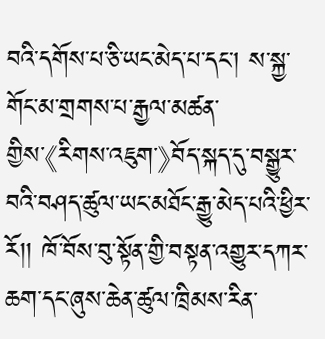བའི་དགོས་པ་ཅི་ཡང་མེད་པ་དང་། ས་སྐྱ་གོང་མ་གྲགས་པ་རྒྱལ་མཚན་གྱིས་《རིགས་འཇུག་》བོད་སྐད་དུ་བསྒྱུར་བའི་བཤད་ཚུལ་ཡང་མཐོང་རྒྱུ་མེད་པའི་ཕྱིར་རོ།། ཁོ་བོས་བུ་སྟོན་གྱི་བསྟན་འགྱུར་དཀར་ཆག་དང་ཞུས་ཆེན་ཚུལ་ཁྲིམས་རིན་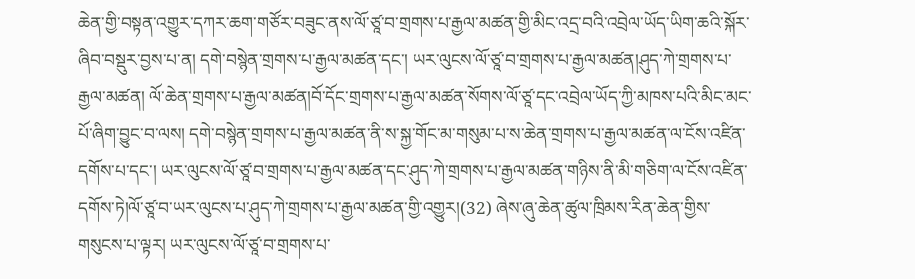ཆེན་གྱི་བསྟན་འགྱུར་དཀར་ཆག་གཙོར་བཟུང་ནས་ལོ་ཙཱ་བ་གྲགས་པ་རྒྱལ་མཚན་གྱི་མིང་འདྲ་བའི་འབྲེལ་ཡོད་ཡིག་ཆའི་སྐོར་ཞིབ་བསྡུར་བྱས་པ་ན། དགེ་བསྙེན་གྲགས་པ་རྒྱལ་མཚན་དང་། ཡར་ལུངས་ལོ་ཙཱ་བ་གྲགས་པ་རྒྱལ་མཚན།ཤུད་ཀེ་གྲགས་པ་རྒྱལ་མཚན། ལོ་ཆེན་གྲགས་པ་རྒྱལ་མཚན།བོ་དོང་གྲགས་པ་རྒྱལ་མཚན་སོགས་ལོ་ཙཱ་དང་འབྲེལ་ཡོད་ཀྱི་མཁས་པའི་མིང་མང་པོ་ཞིག་བྱུང་བ་ལས། དགེ་བསྙེན་གྲགས་པ་རྒྱལ་མཚན་ནི་ས་སྐྱ་གོང་མ་གསུམ་པ་ས་ཆེན་གྲགས་པ་རྒྱལ་མཚན་ལ་ངོས་འཛིན་དགོས་པ་དང་། ཡར་ལུངས་ལོ་ཙཱ་བ་གྲགས་པ་རྒྱལ་མཚན་དང་ཤུད་ཀེ་གྲགས་པ་རྒྱལ་མཚན་གཉིས་ནི་མི་གཅིག་ལ་ངོས་འཛིན་དགོས་ཏེ།ལོ་ཙཱ་བ་ཡར་ལུངས་པ་ཤུད་ཀེ་གྲགས་པ་རྒྱལ་མཚན་གྱི་འགྱུར།(32) ཞེས་ཞུ་ཆེན་ཚུལ་ཁྲིམས་རིན་ཆེན་གྱིས་གསུངས་པ་ལྟར། ཡར་ལུངས་ལོ་ཙཱ་བ་གྲགས་པ་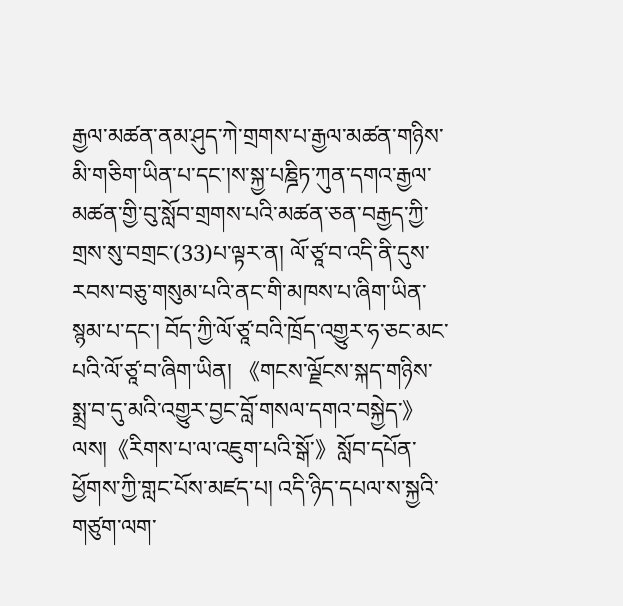རྒྱལ་མཚན་ནམ་ཤུད་ཀེ་གྲགས་པ་རྒྱལ་མཚན་གཉིས་མི་གཅིག་ཡིན་པ་དང་།ས་སྐྱ་པཎྜིཏ་ཀུན་དགའ་རྒྱལ་མཚན་གྱི་བུ་སློབ་གྲགས་པའི་མཚན་ཅན་བརྒྱད་ཀྱི་གྲས་སུ་བགྲང་(33)པ་ལྟར་ན། ལོ་ཙཱ་བ་འདི་ནི་དུས་རབས་བཅུ་གསུམ་པའི་ནང་གི་མཁས་པ་ཞིག་ཡིན་སྙམ་པ་དང་། བོད་ཀྱི་ལོ་ཙཱ་བའི་ཁྲོད་འགྱུར་ཧ་ཅང་མང་པའི་ལོ་ཙཱ་བ་ཞིག་ཡིན། 《གངས་ལྗོངས་སྐད་གཉིས་སྨྲ་བ་དུ་མའི་འགྱུར་བྱང་བློ་གསལ་དགའ་བསྐྱེད་》ལས།《རིགས་པ་ལ་འཇུག་པའི་སྒོ་》སློབ་དཔོན་ཕྱོགས་ཀྱི་གླང་པོས་མཛད་པ། འདི་ཉིད་དཔལ་ས་སྐྱའི་གཙུག་ལག་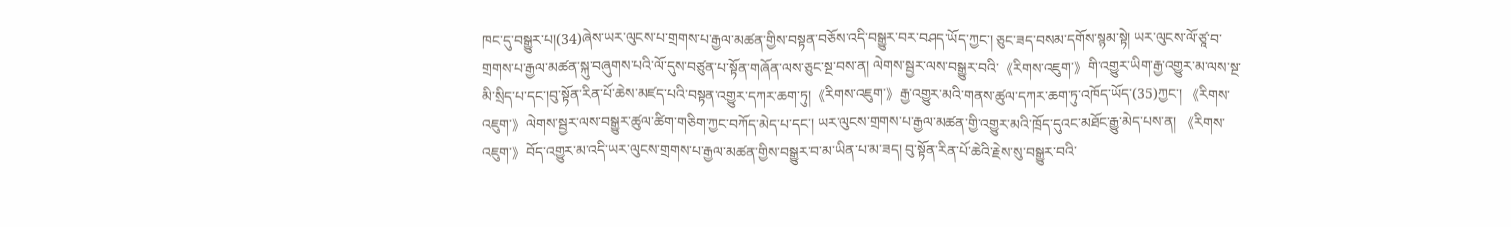ཁང་དུ་བསྒྱུར་པ།(34)ཞེས་ཡར་ལུངས་པ་གྲགས་པ་རྒྱལ་མཚན་གྱིས་བསྟན་བཅོས་འདི་བསྒྱུར་བར་བཤད་ཡོད་ཀྱང་། ཅུང་ཟད་བསམ་དགོས་སྙམ་སྟེ། ཡར་ལུངས་ལོ་ཙཱ་བ་གྲགས་པ་རྒྱལ་མཚན་སྐུ་བཞུགས་པའི་ལོ་དུས་བཙུན་པ་སྟོན་གཞོན་ལས་ཅུང་སྔ་བས་ན། ལེགས་སྦྱར་ལས་བསྒྱུར་བའི་《རིགས་འཇུག་》གི་འགྱུར་ཡིག་རྒྱ་འགྱུར་མ་ལས་སྔ་མི་སྲིད་པ་དང་།བུ་སྟོན་རིན་པོ་ཆེས་མཛད་པའི་བསྟན་འགྱུར་དཀར་ཆག་ཏུ།《རིགས་འཇུག་》རྒྱ་འགྱུར་མའི་གནས་ཚུལ་དཀར་ཆག་ཏུ་འཁོད་ཡོད་(35)ཀྱང་། 《རིགས་འཇུག་》ལེགས་སྦྱར་ལས་བསྒྱུར་ཚུལ་ཚིག་གཅིག་ཀྱང་བཀོད་མེད་པ་དང་། ཡར་ལུངས་གྲགས་པ་རྒྱལ་མཚན་གྱི་འགྱུར་མའི་ཁྲོད་དུའང་མཐོང་རྒྱུ་མེད་པས་ན། 《རིགས་འཇུག་》བོད་འགྱུར་མ་འདི་ཡར་ལུངས་གྲགས་པ་རྒྱལ་མཚན་གྱིས་བསྒྱུར་བ་མ་ཡིན་པ་མ་ཟད། བུ་སྟོན་རིན་པོ་ཆེའི་རྗེས་སུ་བསྒྱུར་བའི་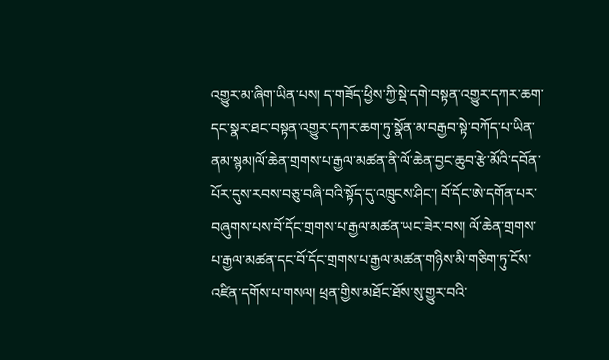འགྱུར་མ་ཞིག་ཡིན་པས། ད་གཟོད་ཕྱིས་ཀྱི་སྡེ་དགེ་བསྟན་འགྱུར་དཀར་ཆག་དང་སྣར་ཐང་བསྟན་འགྱུར་དཀར་ཆག་ཏུ་སྣོན་མ་བརྒྱབ་སྟེ་བཀོད་པ་ཡིན་ནམ་སྙམ།ལོ་ཆེན་གྲགས་པ་རྒྱལ་མཚན་ནི་ལོ་ཆེན་བྱང་ཆུབ་རྩེ་མོའི་དབོན་པོར་དུས་རབས་བཅུ་བཞི་བའི་སྟོད་དུ་འཁྲུངས་ཤིང་། བོ་དོང་ཨེ་དགོན་པར་བཞུགས་པས་བོ་དོང་གྲགས་པ་རྒྱལ་མཚན་ཡང་ཟེར་བས། ལོ་ཆེན་གྲགས་པ་རྒྱལ་མཚན་དང་བོ་དོང་གྲགས་པ་རྒྱལ་མཚན་གཉིས་མི་གཅིག་ཏུ་ངོས་འཛིན་དགོས་པ་གསལ། ཕྲན་གྱིས་མཐོང་ཐོས་སུ་གྱུར་བའི་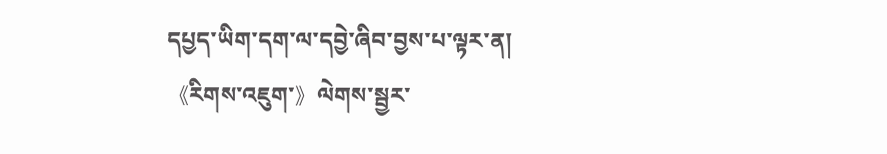དཔྱད་ཡིག་དག་ལ་དབྱེ་ཞིབ་བྱས་པ་ལྟར་ན། 《རིགས་འཇུག་》ལེགས་སྦྱར་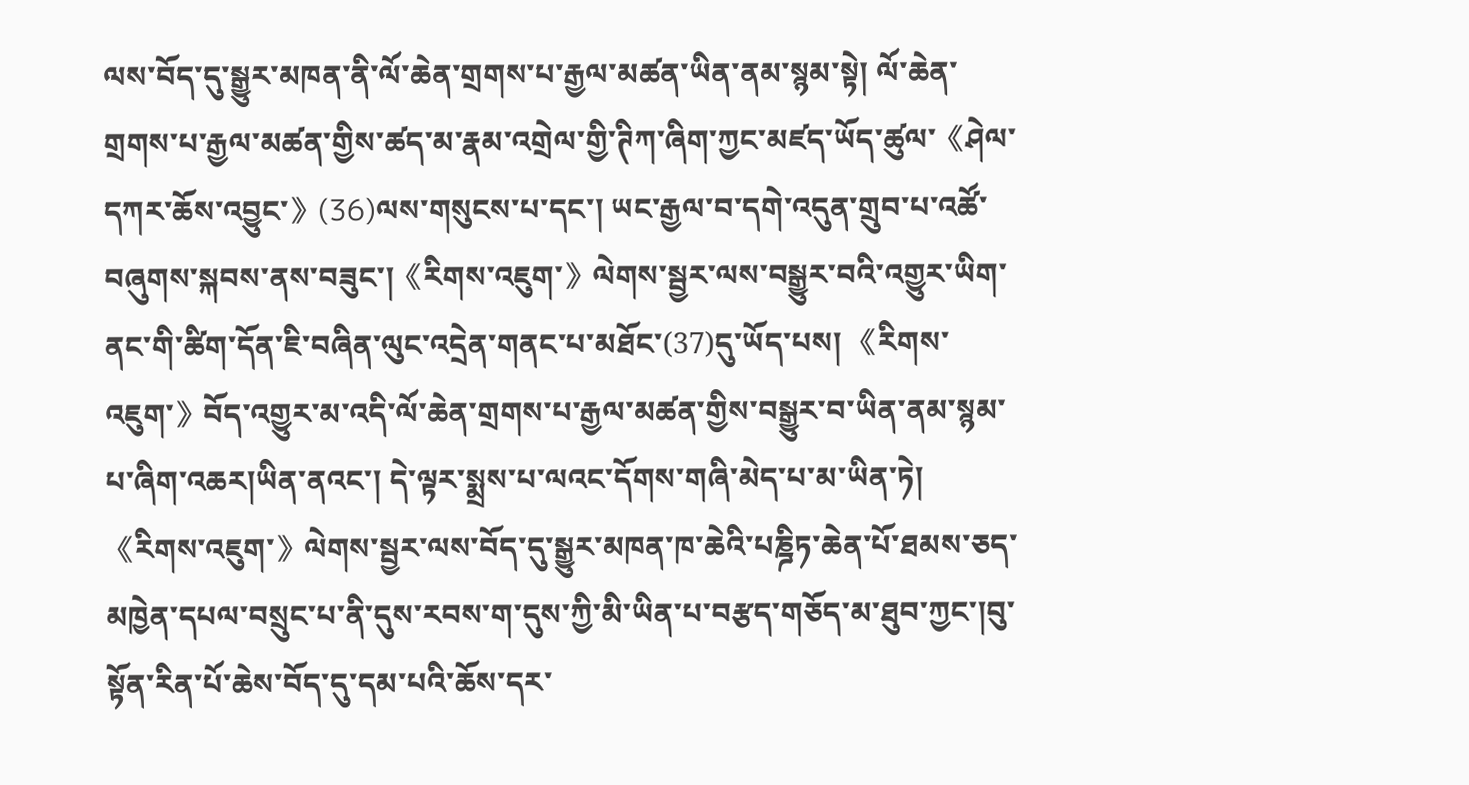ལས་བོད་དུ་སྒྱུར་མཁན་ནི་ལོ་ཆེན་གྲགས་པ་རྒྱལ་མཚན་ཡིན་ནམ་སྙམ་སྟེ། ལོ་ཆེན་གྲགས་པ་རྒྱལ་མཚན་གྱིས་ཚད་མ་རྣམ་འགྲེལ་གྱི་ཊིཀ་ཞིག་ཀྱང་མཛད་ཡོད་ཚུལ་《ཤེལ་དཀར་ཆོས་འབྱུང་》(36)ལས་གསུངས་པ་དང་། ཡང་རྒྱལ་བ་དགེ་འདུན་གྲུབ་པ་འཚོ་བཞུགས་སྐབས་ནས་བཟུང་།《རིགས་འཇུག་》ལེགས་སྦྱར་ལས་བསྒྱུར་བའི་འགྱུར་ཡིག་ནང་གི་ཚིག་དོན་ཇི་བཞིན་ལུང་འདྲེན་གནང་པ་མཐོང་(37)དུ་ཡོད་པས། 《རིགས་འཇུག་》བོད་འགྱུར་མ་འདི་ལོ་ཆེན་གྲགས་པ་རྒྱལ་མཚན་གྱིས་བསྒྱུར་བ་ཡིན་ནམ་སྙམ་པ་ཞིག་འཆར།ཡིན་ནའང་། དེ་ལྟར་སྨྲས་པ་ལའང་དོགས་གཞི་མེད་པ་མ་ཡིན་ཏེ། 《རིགས་འཇུག་》ལེགས་སྦྱར་ལས་བོད་དུ་སྒྱུར་མཁན་ཁ་ཆེའི་པཎྜིཏ་ཆེན་པོ་ཐམས་ཅད་མཁྱེན་དཔལ་བསྲུང་པ་ནི་དུས་རབས་ག་དུས་ཀྱི་མི་ཡིན་པ་བརྩད་གཅོད་མ་ཐུབ་ཀྱང་།བུ་སྟོན་རིན་པོ་ཆེས་བོད་དུ་དམ་པའི་ཆོས་དར་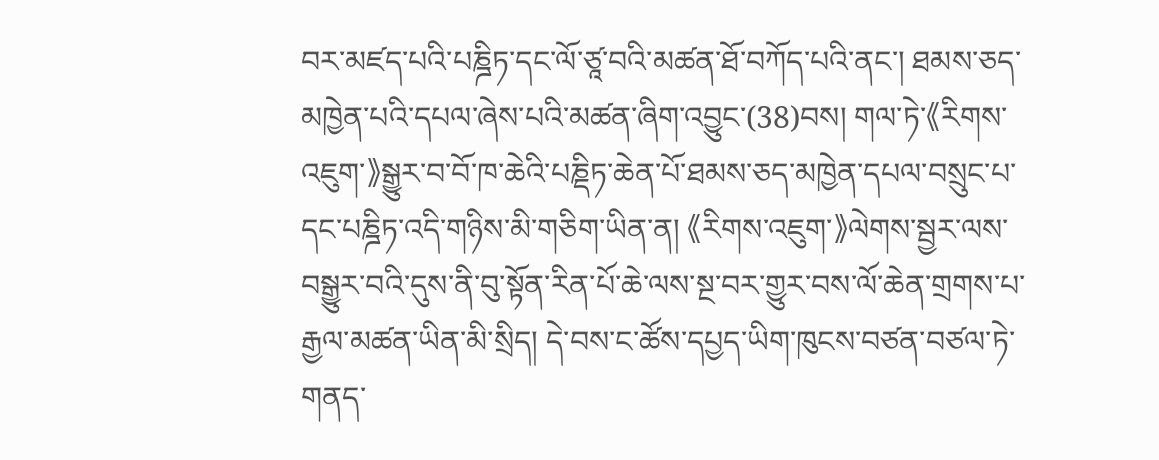བར་མཛད་པའི་པཎྜིཏ་དང་ལོ་ཙཱ་བའི་མཚན་ཐོ་བཀོད་པའི་ནང་། ཐམས་ཅད་མཁྱེན་པའི་དཔལ་ཞེས་པའི་མཚན་ཞིག་འབྱུང་(38)བས། གལ་ཏེ་《རིགས་འཇུག་》སྒྱུར་བ་བོ་ཁ་ཆེའི་པཎྡིཏ་ཆེན་པོ་ཐམས་ཅད་མཁྱེན་དཔལ་བསྲུང་པ་དང་པཎྜིཏ་འདི་གཉིས་མི་གཅིག་ཡིན་ན། 《རིགས་འཇུག་》ལེགས་སྦྱར་ལས་བསྒྱུར་བའི་དུས་ནི་བུ་སྟོན་རིན་པོ་ཆེ་ལས་སྔ་བར་གྱུར་བས་ལོ་ཆེན་གྲགས་པ་རྒྱལ་མཚན་ཡིན་མི་སྲིད། དེ་བས་ང་ཚོས་དཔྱད་ཡིག་ཁུངས་བཙན་བཙལ་ཏེ་གནད་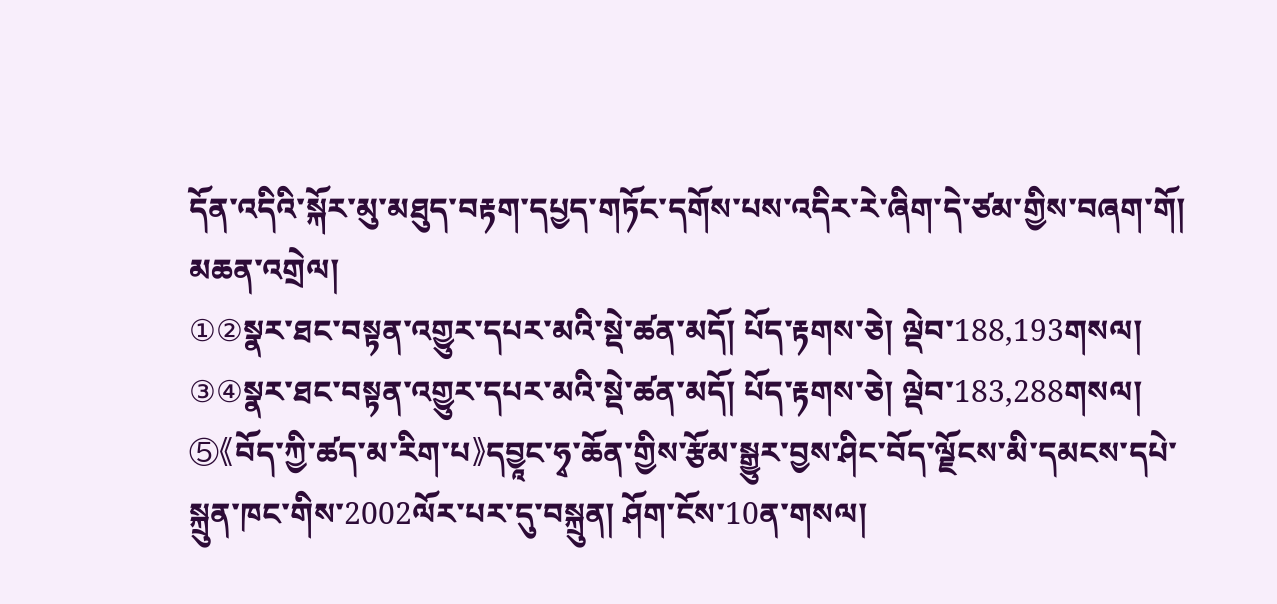དོན་འདིའི་སྐོར་མུ་མཐུད་བརྟག་དཔྱད་གཏོང་དགོས་པས་འདིར་རེ་ཞིག་དེ་ཙམ་གྱིས་བཞག་གོ།
མཆན་འགྲེལ།
①②སྣར་ཐང་བསྟན་འགྱུར་དཔར་མའི་སྡེ་ཚན་མདོ། པོད་རྟགས་ཅེ། ལྡེབ་188,193གསལ།
③④སྣར་ཐང་བསྟན་འགྱུར་དཔར་མའི་སྡེ་ཚན་མདོ། པོད་རྟགས་ཅེ། ལྡེབ་183,288གསལ།
⑤《བོད་ཀྱི་ཚད་མ་རིག་པ》དབྱཱང་ཧྭ་ཆོན་གྱིས་རྩོམ་སྒྱུར་བྱས་ཤིང་བོད་ལྗོངས་མི་དམངས་དཔེ་སྐྲུན་ཁང་གིས་2002ལོར་པར་དུ་བསྐྲུན། ཤོག་ངོས་10ན་གསལ།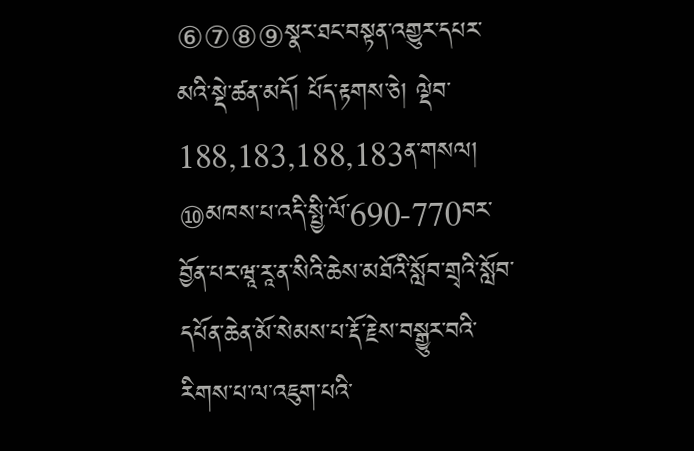⑥⑦⑧⑨སྣར་ཐང་བསྟན་འགྱུར་དཔར་མའི་སྡེ་ཚན་མདོ། པོད་རྟགས་ཅེ། ལྡེབ་188,183,188,183ན་གསལ།
⑩མཁས་པ་འདི་སྤྱི་ལོ་690-770བར་བྱོན་པར་ཝཱ་རཱ་ན་སིའི་ཆེས་མཐོའི་སློབ་གྲྭའི་སློབ་དཔོན་ཆེན་མོ་སེམས་པ་རྡོ་རྗེས་བསྒྱུར་བའི་རིགས་པ་ལ་འཇུག་པའི་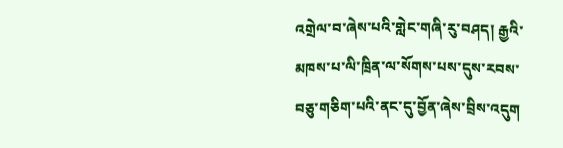འགྲེལ་བ་ཞེས་པའི་གླེང་གཞི་རུ་བཤད། རྒྱའི་མཁས་པ་ལི་ཁྲིན་ལ་སོགས་པས་དུས་རབས་བཅུ་གཅིག་པའི་ནང་དུ་བྱོན་ཞེས་བྲིས་འདུག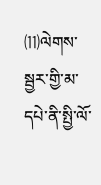⑾ལེགས་སྦྱར་གྱི་མ་དཔེ་ནི་སྤྱི་ལོ་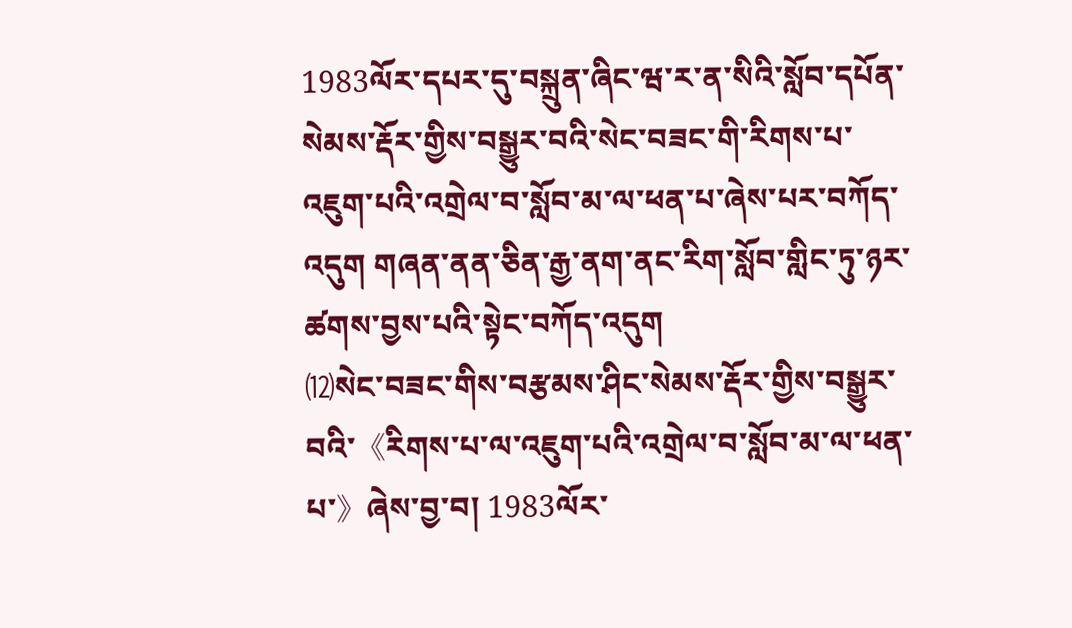1983ལོར་དཔར་དུ་བསྐྲུན་ཞིང་ཝ་ར་ན་སིའི་སློབ་དཔོན་སེམས་རྡོར་གྱིས་བསྒྱུར་བའི་སེང་བཟང་གི་རིགས་པ་འཇུག་པའི་འགྲེལ་བ་སློབ་མ་ལ་ཕན་པ་ཞེས་པར་བཀོད་འདུག གཞན་ནན་ཅིན་རྒྱ་ནག་ནང་རིག་སློབ་གླིང་ཏུ་ཉར་ཚགས་བྱས་པའི་སྟེང་བཀོད་འདུག
⑿སེང་བཟང་གིས་བརྩམས་ཤིང་སེམས་རྡོར་གྱིས་བསྒྱུར་བའི་《རིགས་པ་ལ་འཇུག་པའི་འགྲེལ་བ་སློབ་མ་ལ་ཕན་པ་》ཞེས་བྱ་བ། 1983ལོར་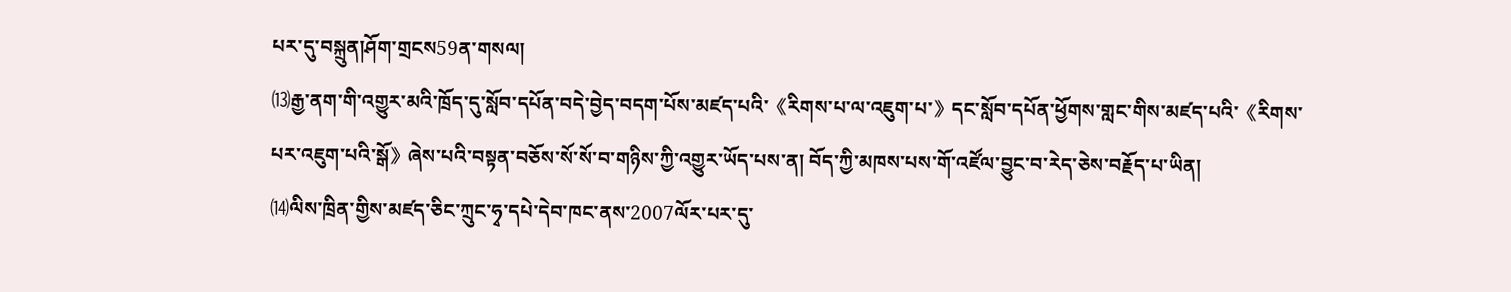པར་དུ་བསྐྲུན།ཤོག་གྲངས59ན་གསལ།
⒀རྒྱ་ནག་གི་འགྱུར་མའི་ཁྲོད་དུ་སློབ་དཔོན་བདེ་བྱེད་བདག་པོས་མཛད་པའི་《རིགས་པ་ལ་འཇུག་པ་》དང་སློབ་དཔོན་ཕྱོགས་གླང་གིས་མཛད་པའི་《རིགས་པར་འཇུག་པའི་སྒོ》ཞེས་པའི་བསྟན་བཅོས་སོ་སོ་བ་གཉིས་ཀྱི་འགྱུར་ཡོད་པས་ན། བོད་ཀྱི་མཁས་པས་གོ་འཛོལ་བྱུང་བ་རེད་ཅེས་བརྗོད་པ་ཡིན།
⒁ལིས་ཁྲིན་གྱིས་མཛད་ཅིང་ཀྲུང་ཧྭ་དཔེ་དེབ་ཁང་ནས་2007ལོར་པར་དུ་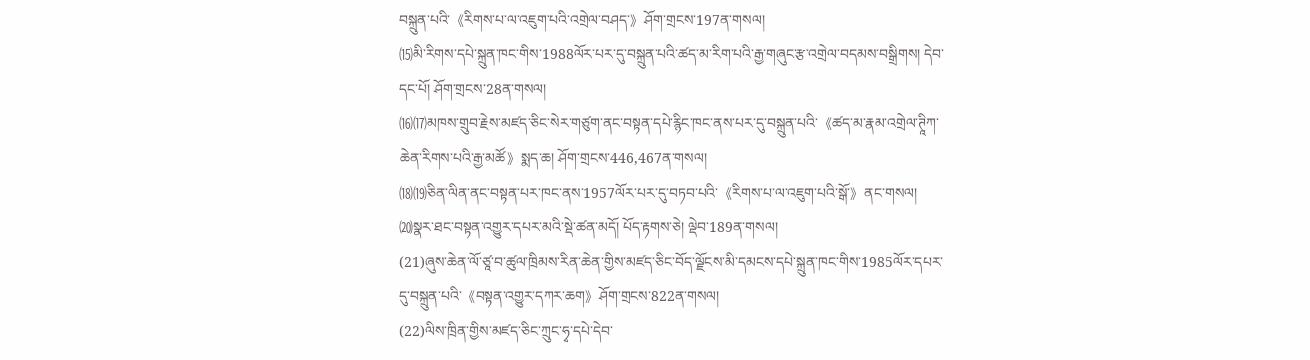བསྐྲུན་པའི་《རིགས་པ་ལ་འཇུག་པའི་འགྲེལ་བཤད་》ཤོག་གྲངས་197ན་གསལ།
⒂མི་རིགས་དཔེ་སྐྲུན་ཁང་གིས་1988ལོར་པར་དུ་བསྐྲུན་པའི་ཚད་མ་རིག་པའི་རྒྱ་གཞུང་རྩ་འགྲེལ་བདམས་བསྒྲིགས། དེབ་དང་པོ། ཤོག་གྲངས་28ན་གསལ།
⒃⒄མཁས་གྲུབ་རྗེས་མཛད་ཅིང་སེར་གཙུག་ནང་བསྟན་དཔེ་རྙིང་ཁང་ནས་པར་དུ་བསྐྲུན་པའི་《ཚད་མ་རྣམ་འགྲེལ་ཊཱིཀ་ཆེན་རིགས་པའི་རྒྱ་མཚོ》སྨད་ཆ། ཤོག་གྲངས་446,467ན་གསལ།
⒅⒆ཅིན་ལིན་ནང་བསྟན་པར་ཁང་ནས་1957ལོར་པར་དུ་བཏབ་པའི་《རིགས་པ་ལ་འཇུག་པའི་སྒོ་》ནང་གསལ།
⒇སྣར་ཐང་བསྟན་འགྱུར་དཔར་མའི་སྡེ་ཚན་མདོ། པོད་རྟགས་ཅེ། ལྡེབ་189ན་གསལ།
(21)ཞུས་ཆེན་ལོ་ཙཱ་བ་ཚུལ་ཁྲིམས་རིན་ཆེན་གྱིས་མཛད་ཅིང་བོད་ལྗོངས་མི་དམངས་དཔེ་སྐྲུན་ཁང་གིས་1985ལོར་དཔར་དུ་བསྐྲུན་པའི་《བསྟན་འགྱུར་དཀར་ཆག》ཤོག་གྲངས་822ན་གསལ།
(22)ལིས་ཁྲིན་གྱིས་མཛད་ཅིང་ཀྲུང་ཧྭ་དཔེ་དེབ་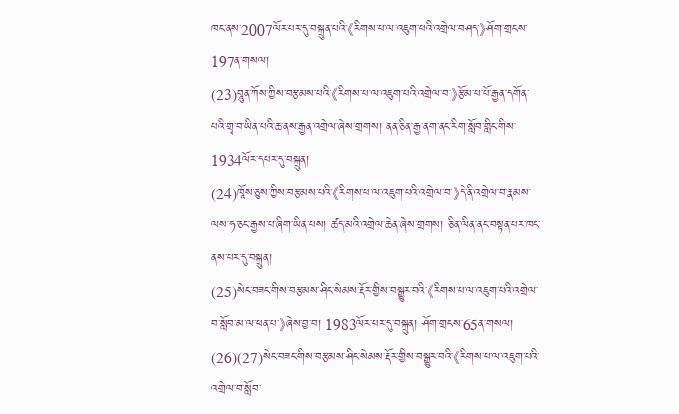ཁང་ནས་2007ལོར་པར་དུ་བསྐྲུན་པའི་《རིགས་པ་ལ་འཇུག་པའི་འགྲེལ་བཤད་》ཤོག་གྲངས་197ན་གསལ།
(23)བཱུན་ཀོས་ཀྱིས་བརྩམས་པའི་《རིགས་པ་ལ་འཇུག་པའི་འགྲེལ་བ་》རྩོམ་པ་པོ་རྒྱན་དགོན་པའི་གྲྭ་བ་ཡིན་པའི་ཆ་ནས་རྒྱན་འགྲེལ་ཞེས་གྲགས། ནན་ཅིན་རྒྱ་ནག་ནང་རིག་སློབ་གླིང་གིས་1934ལོར་དཔར་དུ་བསྐྲུན།
(24)ཁཱོས་ཅུས་ཀྱིས་བརྩམས་པའི་《རིགས་པ་ལ་འཇུག་པའི་འགྲེལ་བ་》དེ་ནི་འགྲེལ་བ་རྣམས་ལས་ཧ་ཅང་རྒྱས་པ་ཞིག་ཡིན་པས། ཚད་མའི་འགྲེལ་ཆེན་ཞེས་གྲགས། ཅིན་ལིན་ནང་བསྟན་པར་ཁང་ནས་པར་དུ་བསྐྲུན།
(25)སེང་བཟང་གིས་བརྩམས་ཤིང་སེམས་རྡོར་གྱིས་བསྒྱུར་བའི་《རིགས་པ་ལ་འཇུག་པའི་འགྲེལ་བ་སློབ་མ་ལ་ཕན་པ་》ཞེས་བྱ་བ། 1983ལོར་པར་དུ་བསྐྲུན། ཤོག་གྲངས་65ན་གསལ།
(26)(27)སེང་བཟང་གིས་བརྩམས་ཤིང་སེམས་རྡོར་གྱིས་བསྒྱུར་བའི་《རིགས་པ་ལ་འཇུག་པའི་འགྲེལ་བ་སློབ་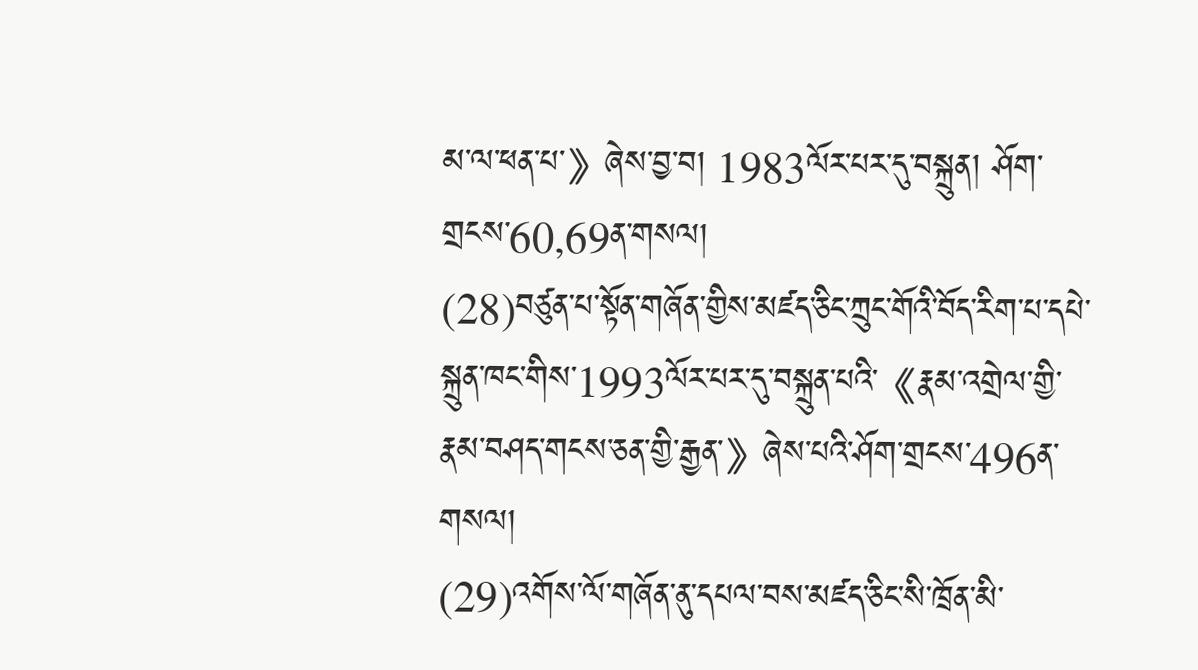མ་ལ་ཕན་པ་》ཞེས་བྱ་བ། 1983ལོར་པར་དུ་བསྐྲུན། ཤོག་གྲངས་60,69ན་གསལ།
(28)བཙུན་པ་སྟོན་གཞོན་གྱིས་མཛད་ཅིང་ཀྲུང་གོའི་བོད་རིག་པ་དཔེ་སྐྲུན་ཁང་གིས་1993ལོར་པར་དུ་བསྐྲུན་པའི་《རྣམ་འགྲེལ་གྱི་རྣམ་བཤད་གངས་ཅན་གྱི་རྒྱན་》ཞེས་པའི་ཤོག་གྲངས་496ན་གསལ།
(29)འགོས་ལོ་གཞོན་ནུ་དཔལ་བས་མཛད་ཅིང་སི་ཁྲོན་མི་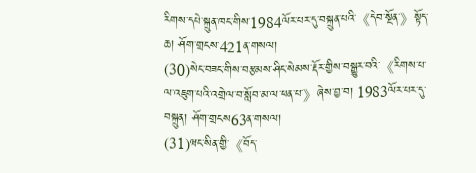རིགས་དཔེ་སྐྲུན་ཁང་གིས་1984ལོར་པར་དུ་བསྐྲུན་པའི་《དེབ་སྔོན་》སྟོད་ཆ། ཤོག་གྲངས་421ན་གསལ།
(30)སེང་བཟང་གིས་བརྩམས་ཤིང་སེམས་རྡོར་གྱིས་བསྒྱུར་བའི་《རིགས་པ་ལ་འཇུག་པའི་འགྲེལ་བ་སློབ་མ་ལ་ཕན་པ་》ཞེས་བྱ་བ། 1983ལོར་པར་དུ་བསྐྲུན། ཤོག་གྲངས63ན་གསལ།
(31)ཝང་སིན་གྱི་《བོད་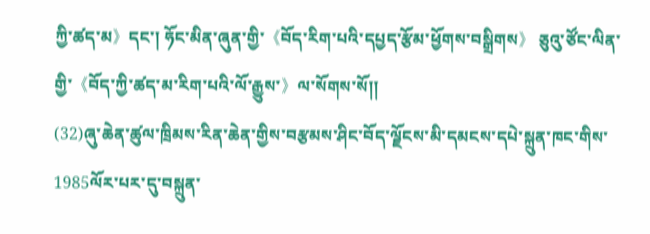ཀྱི་ཚད་མ》དང་། ཧོང་མིན་ཞུན་གྱི་《བོད་རིག་པའི་དཔྱད་རྩོམ་ཕྱོགས་བསྒྲིགས》 ཅུའུ་ཙོང་ལིན་གྱི་《བོད་ཀྱི་ཚད་མ་རིག་པའི་ལོ་རྒྱུས་》ལ་སོགས་སོ།།
(32)ཞུ་ཆེན་ཚུལ་ཁྲིམས་རིན་ཆེན་གྱིས་བརྩམས་ཤིང་བོད་ལྗོངས་མི་དམངས་དཔེ་སྐྲུན་ཁང་གིས་1985ལོར་པར་དུ་བསྐྲུན་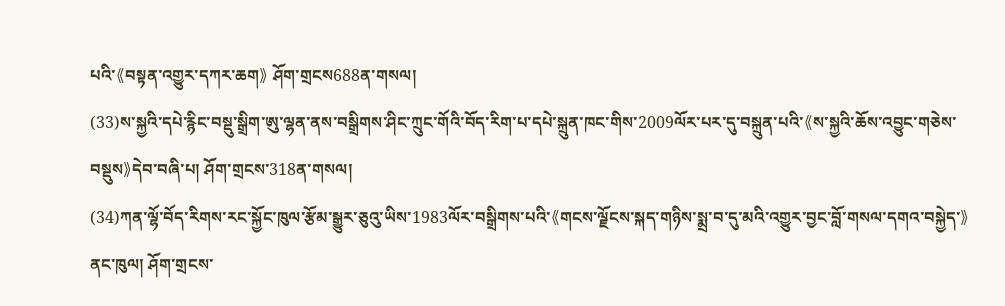པའི་《བསྟན་འགྱུར་དཀར་ཆག》 ཤོག་གྲངས688ན་གསལ།
(33)ས་སྐྱའི་དཔེ་རྙིང་བསྡུ་སྒྲིག་ཨུ་ལྷན་ནས་བསྒྲིགས་ཤིང་ཀྲུང་གོའི་བོད་རིག་པ་དཔེ་སྐྲུན་ཁང་གིས་2009ལོར་པར་དུ་བསྐྲུན་པའི་《ས་སྐྱའི་ཆོས་འབྱུང་གཅེས་བསྡུས》དེབ་བཞི་པ། ཤོག་གྲངས་318ན་གསལ།
(34)ཀན་ལྷོ་བོད་རིགས་རང་སྐྱོང་ཁུལ་རྩོམ་སྒྱུར་ཅུའུ་ཡིས་1983ལོར་བསྒྲིགས་པའི་《གངས་ལྗོངས་སྐད་གཉིས་སྨྲ་བ་དུ་མའི་འགྱུར་བྱང་བློ་གསལ་དགའ་བསྐྱེད་》ནང་ཁུལ། ཤོག་གྲངས་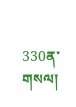330ན་གསལ།